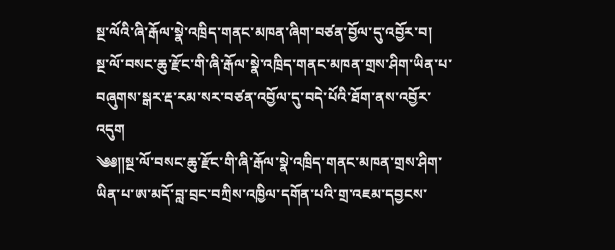སྔ་ལོའི་ཞི་རྒོལ་སྣེ་འཁྲིད་གནང་མཁན་ཞིག་བཙན་བྱོལ་དུ་འབྱོར་བ།
སྔ་ལོ་བསང་ཆུ་རྫོང་གི་ཞི་རྒོལ་སྣེ་འཁྲིད་གནང་མཁན་གྲས་ཤིག་ཡིན་པ་བཞུགས་སྒར་རྡ་རམ་སར་བཙན་འབྱོལ་དུ་བདེ་པོའི་ཐོག་ནས་འབྱོར་འདུག
༄༅༎སྔ་ལོ་བསང་ཆུ་རྫོང་གི་ཞི་རྒོལ་སྣེ་འཁྲིད་གནང་མཁན་གྲས་ཤིག་ཡིན་པ་ཨ་མདོ་བླ་བྲང་བཀྲིས་འཁྱིལ་དགོན་པའི་གྲ་འཇམ་དབྱངས་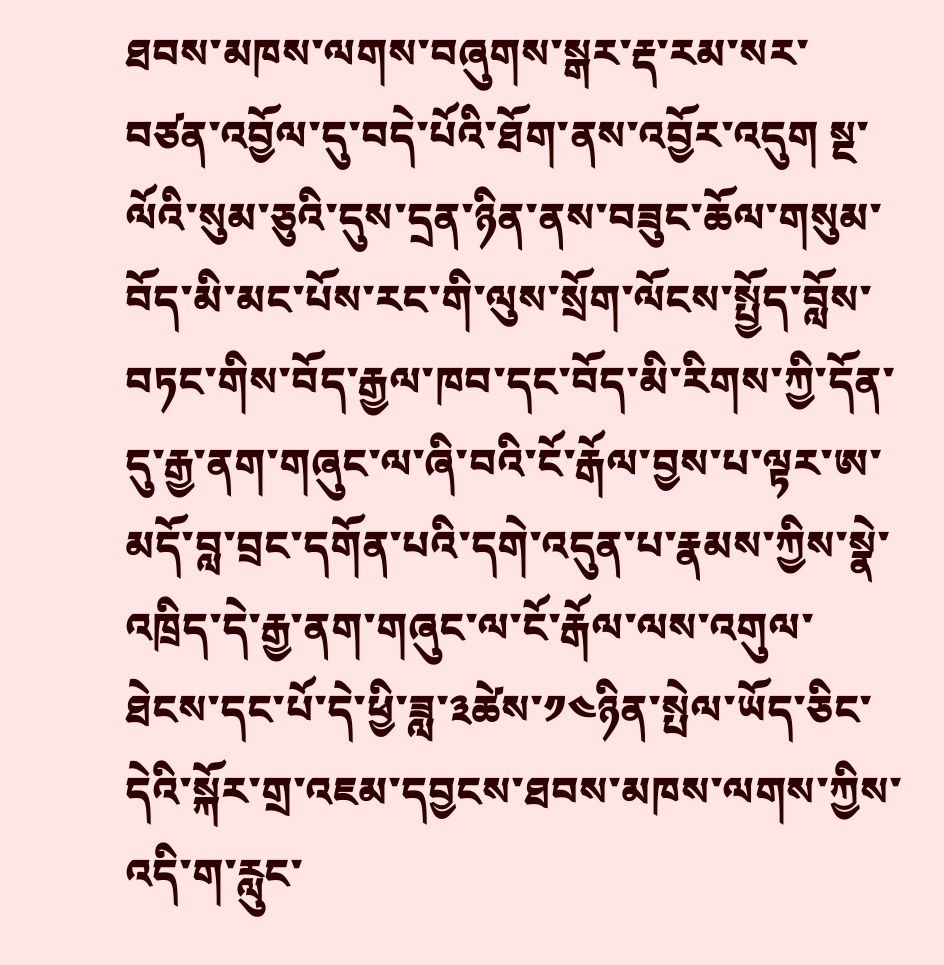ཐབས་མཁས་ལགས་བཞུགས་སྒར་རྡ་རམ་སར་བཙན་འབྱོལ་དུ་བདེ་པོའི་ཐོག་ནས་འབྱོར་འདུག སྔ་ལོའི་སུམ་ཅུའི་དུས་དྲན་ཉིན་ནས་བཟུང་ཆོལ་གསུམ་བོད་མི་མང་པོས་རང་གི་ལུས་སྲོག་ལོངས་སྤྱོད་བློས་བཏང་གིས་བོད་རྒྱལ་ཁབ་དང་བོད་མི་རིགས་ཀྱི་དོན་དུ་རྒྱ་ནག་གཞུང་ལ་ཞི་བའི་ངོ་རྒོལ་བྱས་པ་ལྟར་ཨ་མདོ་བླ་བྲང་དགོན་པའི་དགེ་འདུན་པ་རྣམས་ཀྱིས་སྣེ་འཁྲིད་དེ་རྒྱ་ནག་གཞུང་ལ་ངོ་རྒོལ་ལས་འགུལ་ཐེངས་དང་པོ་དེ་ཕྱི་ཟླ་༣ཚེས་༡༤ཉིན་སྤེལ་ཡོད་ཅིང་དེའི་སྐོར་གྲ་འཇམ་དབྱངས་ཐབས་མཁས་ལགས་ཀྱིས་འདི་ག་རླུང་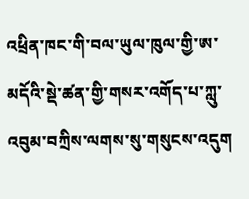འཕྲིན་ཁང་གི་བལ་ཡུལ་ཁུལ་གྱི་ཨ་མདོའི་སྡེ་ཚན་གྱི་གསར་འགོད་པ་ཀླུ་འབུམ་བཀྲིས་ལགས་སུ་གསུངས་འདུག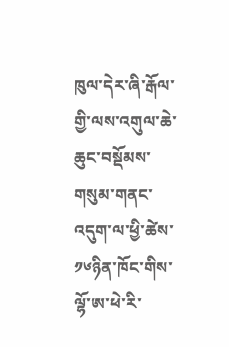ཁུལ་དེར་ཞི་རྒོལ་གྱི་ལས་འགུལ་ཆེ་ཆུང་བསྡོམས་གསུམ་གནང་འདུག་ལ་ཕྱི་ཚེས་༡༦ཉིན་ཁོང་གིས་ལྷོ་ཨ་ཕེ་རི་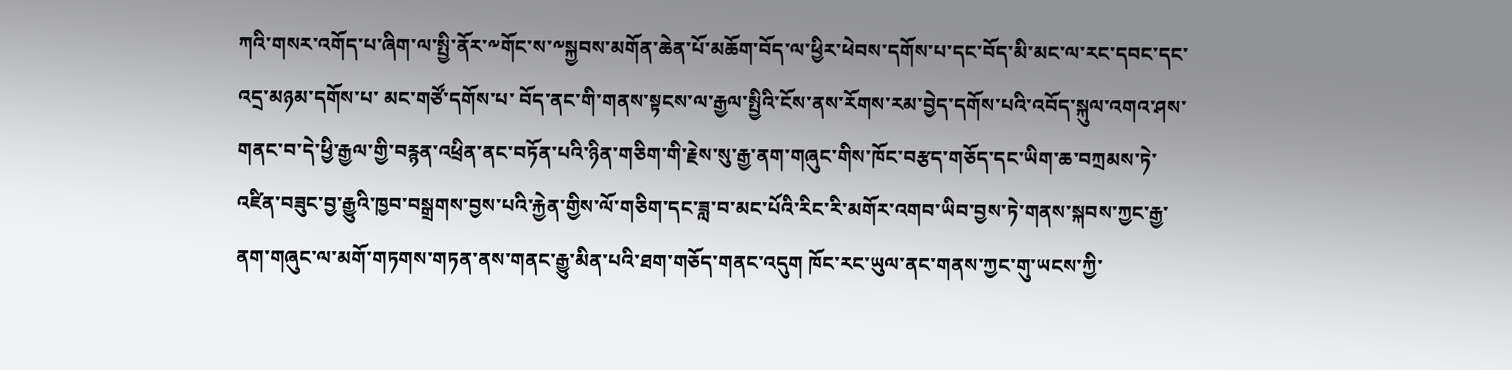ཀའི་གསར་འགོད་པ་ཞིག་ལ་སྤྱི་ནོར་༸གོང་ས་༸སྐྱབས་མགོན་ཆེན་པོ་མཆོག་བོད་ལ་ཕྱིར་ཕེབས་དགོས་པ་དང་བོད་མི་མང་ལ་རང་དབང་དང་འདྲ་མཉམ་དགོས་པ་ མང་གཙོ་དགོས་པ་ བོད་ནང་གི་གནས་སྟངས་ལ་རྒྱལ་སྤྱིའི་ངོས་ནས་རོགས་རམ་བྱེད་དགོས་པའི་འབོད་སྐུལ་འགའ་ཤས་གནང་བ་དེ་ཕྱི་རྒྱལ་གྱི་བརྙན་འཕྲིན་ནང་བཏོན་པའི་ཉིན་གཅིག་གི་རྗེས་སུ་རྒྱ་ནག་གཞུང་གིས་ཁོང་བརྩད་གཅོད་དང་ཡིག་ཆ་བཀྲམས་ཏེ་འཛིན་བཟུང་བྱ་རྒྱུའི་ཁྱབ་བསྒྲགས་བྱས་པའི་རྐྱེན་གྱིས་ལོ་གཅིག་དང་ཟླ་བ་མང་པོའི་རིང་རི་མགོར་འགབ་ཡིབ་བྱས་ཏེ་གནས་སྐབས་ཀྱང་རྒྱ་ནག་གཞུང་ལ་མགོ་གཏགས་གཏན་ནས་གནང་རྒྱུ་མིན་པའི་ཐག་གཅོད་གནང་འདུག ཁོང་རང་ཡུལ་ནང་གནས་ཀྱང་གུ་ཡངས་ཀྱི་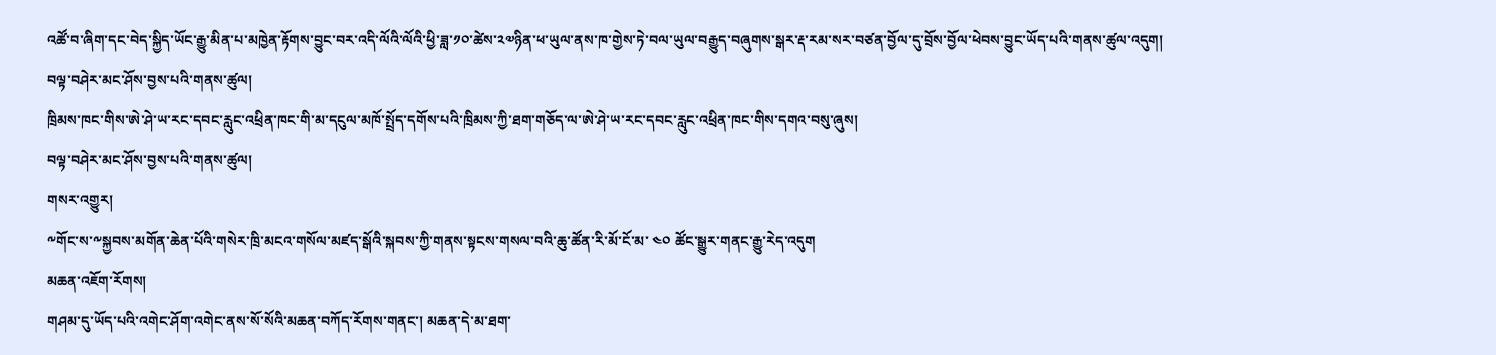འཚོ་བ་ཞིག་དང་བེད་སྐྱིད་ཡོང་རྒྱུ་མིན་པ་མཁྱེན་རྟོགས་བྱུང་བར་འདི་ལོའི་ལོའི་ཕྱི་ཟླ་༡༠་ཚེས་༢༧ཉིན་ཕ་ཡུལ་ནས་ཁ་གྱེས་ཏེ་བལ་ཡུལ་བརྒྱུད་བཞུགས་སྒར་རྡ་རམ་སར་བཙན་བྱོལ་དུ་བྲོས་བྱོལ་ཕེབས་བྱུང་ཡོད་པའི་གནས་ཚུལ་འདུག།
བལྟ་བཤེར་མང་ཤོས་བྱས་པའི་གནས་ཚུལ།
ཁྲིམས་ཁང་གིས་ཨེ་ཤེ་ཡ་རང་དབང་རླུང་འཕྲིན་ཁང་གི་མ་དངུལ་མཁོ་སྤྲོད་དགོས་པའི་ཁྲིམས་ཀྱི་ཐག་གཅོད་ལ་ཨེ་ཤེ་ཡ་རང་དབང་རླུང་འཕྲིན་ཁང་གིས་དགའ་བསུ་ཞུས།
བལྟ་བཤེར་མང་ཤོས་བྱས་པའི་གནས་ཚུལ།
གསར་འགྱུར།
༸གོང་ས་༸སྐྱབས་མགོན་ཆེན་པོའི་གསེར་ཁྲི་མངའ་གསོལ་མཛད་སྒོའི་སྐབས་ཀྱི་གནས་སྟངས་གསལ་བའི་ཆུ་ཚོན་རི་མོ་ངོ་མ་ ༤༠ ཚོང་སྒྱུར་གནང་རྒྱུ་རེད་འདུག
མཆན་འཇོག་རོགས།
གཤམ་དུ་ཡོད་པའི་འགེང་ཤོག་འགེང་ནས་སོ་སོའི་མཆན་བཀོད་རོགས་གནང་། མཆན་དེ་མ་ཐག་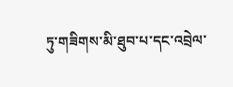ཏུ་གཟིགས་མི་ཐུབ་པ་དང་འབྲེལ་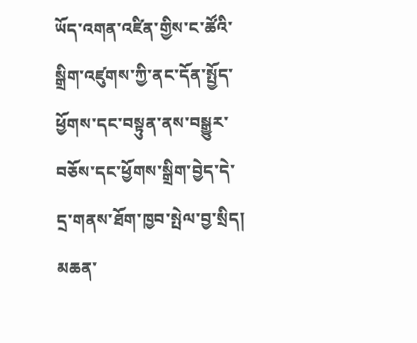ཡོད་འགན་འཛིན་གྱིས་ང་ཚོའི་སྒྲིག་འཛུགས་ཀྱི་ནང་དོན་སྤྱོད་ཕྱོགས་དང་བསྟུན་ནས་བསྒྱུར་བཅོས་དང་ཕྱོགས་སྒྲིག་བྱེད་དེ་དྲ་གནས་ཐོག་ཁྱབ་སྤེལ་བྱ་སྲིད། མཆན་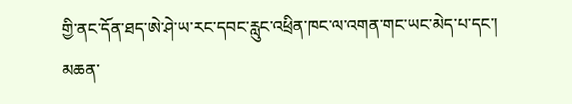གྱི་ནང་དོན་ཐད་ཨེ་ཤེ་ཡ་རང་དབང་རླུང་འཕྲིན་ཁང་ལ་འགན་གང་ཡང་མེད་པ་དང་། མཆན་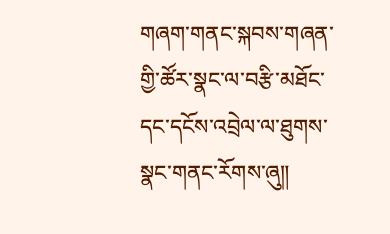གཞག་གནང་སྐབས་གཞན་གྱི་ཚོར་སྣང་ལ་བརྩི་མཐོང་དང་དངོས་འབྲེལ་ལ་ཐུགས་སྣང་གནང་རོགས་ཞུ༎